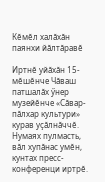Кĕмĕл халăхăн паянхи йăлтăравĕ

Иртнӗ уйӑхӑн 15-мӗшӗнче Чӑваш патшалӑх ӳнер музейӗнче «Сӑвар-пӑлхар культури» курав уҫӑлнӑччӗ. Нумаях пулмасть, вӑл хупӑнас умӗн, кунтах пресс-конференци иртрӗ.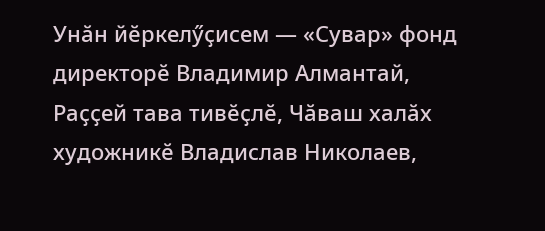Унӑн йӗркелӳҫисем — «Сувар» фонд директорӗ Владимир Алмантай, Раҫҫей тава тивӗҫлӗ, Чӑваш халӑх художникӗ Владислав Николаев,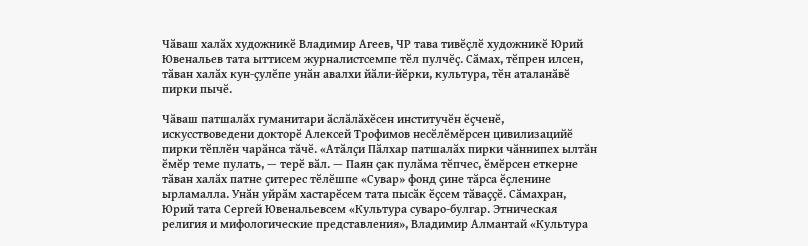Чӑваш халӑх художникӗ Владимир Агеев, ЧР тава тивӗҫлӗ художникӗ Юрий Ювенальев тата ыттисем журналистсемпе тӗл пулчӗҫ. Сӑмах, тӗпрен илсен, тӑван халӑх кун-ҫулӗпе унӑн авалхи йӑли-йӗрки, культура, тӗн аталанӑвӗ пирки пычӗ.

Чӑваш патшалӑх гуманитари ӑслӑлӑхӗсен институчӗн ӗҫченӗ, искусствоведени докторӗ Алексей Трофимов несӗлӗмӗрсен цивилизацийӗ пирки тӗплӗн чарӑнса тӑчӗ. «Атӑлҫи Пӑлхар патшалӑх пирки чӑннипех ылтӑн ӗмӗр теме пулать, — терӗ вӑл. — Паян ҫак пулӑма тӗпчес, ӗмӗрсен еткерне тӑван халӑх патне ҫитерес тӗлӗшпе «Сувар» фонд ҫине тӑрса ӗҫленине ырламалла. Унӑн уйрӑм хастарӗсем тата пысӑк ӗҫсем тӑваҫҫӗ. Сӑмахран, Юрий тата Сергей Ювенальевсем «Культура суваро-булгар. Этническая религия и мифологические представления», Владимир Алмантай «Культура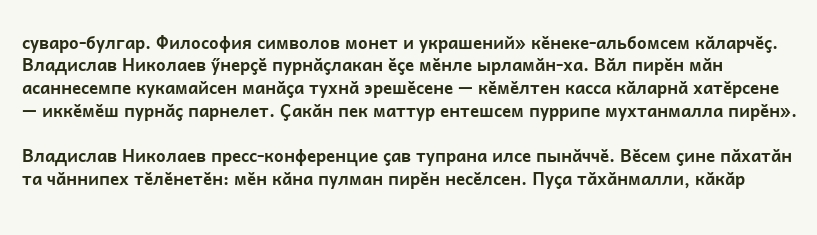суваро-булгар. Философия символов монет и украшений» кӗнеке-альбомсем кӑларчӗҫ. Владислав Николаев ӳнерҫӗ пурнӑҫлакан ӗҫе мӗнле ырламӑн-ха. Вӑл пирӗн мӑн асаннесемпе кукамайсен манӑҫа тухнӑ эрешӗсене — кӗмӗлтен касса кӑларнӑ хатӗрсене — иккӗмӗш пурнӑҫ парнелет. Ҫакӑн пек маттур ентешсем пуррипе мухтанмалла пирӗн».

Владислав Николаев пресс-конференцие ҫав тупрана илсе пынӑччӗ. Вӗсем ҫине пӑхатӑн та чӑннипех тӗлӗнетӗн: мӗн кӑна пулман пирӗн несӗлсен. Пуҫа тӑхӑнмалли, кӑкӑр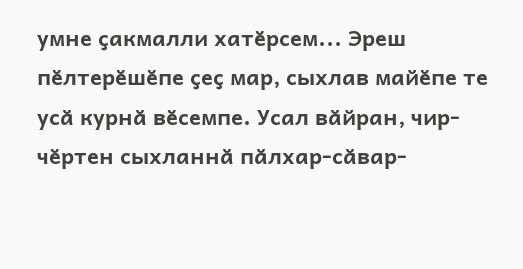умне ҫакмалли хатӗрсем... Эреш пӗлтерӗшӗпе ҫеҫ мар, сыхлав майӗпе те усӑ курнӑ вӗсемпе. Усал вӑйран, чир-чӗртен сыхланнӑ пӑлхар-сӑвар-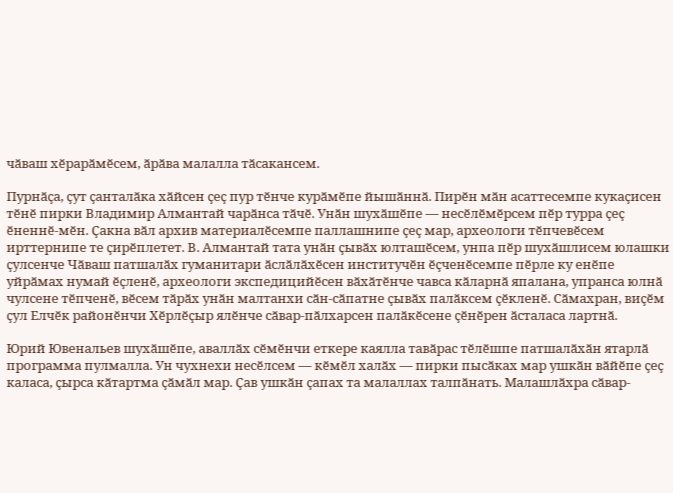чӑваш хӗрарӑмӗсем, ӑрӑва малалла тӑсакансем.

Пурнӑҫа, ҫут ҫанталӑка хӑйсен ҫеҫ пур тӗнче курӑмӗпе йышӑннӑ. Пирӗн мӑн асаттесемпе кукаҫисен тӗнӗ пирки Владимир Алмантай чарӑнса тӑчӗ. Унӑн шухӑшӗпе — несӗлӗмӗрсем пӗр турра ҫеҫ ӗненнӗ-мӗн. Ҫакна вӑл архив материалӗсемпе паллашнипе ҫеҫ мар, археологи тӗпчевӗсем ирттернипе те ҫирӗплетет. В. Алмантай тата унӑн ҫывӑх юлташӗсем, унпа пӗр шухӑшлисем юлашки ҫулсенче Чӑваш патшалӑх гуманитари ӑслӑлӑхӗсен институчӗн ӗҫченӗсемпе пӗрле ку енӗпе уйрӑмах нумай ӗҫленӗ, археологи экспедицийӗсен вӑхӑтӗнче чавса кӑларнӑ япалана, упранса юлнӑ чулсене тӗпченӗ, вӗсем тӑрӑх унӑн малтанхи сӑн-сӑпатне ҫывӑх палӑксем ҫӗкленӗ. Сӑмахран, виҫӗм ҫул Елчӗк районӗнчи Хӗрлӗҫыр ялӗнче сӑвар-пӑлхарсен палӑкӗсене ҫӗнӗрен ӑсталаса лартнӑ.

Юрий Ювенальев шухӑшӗпе, аваллӑх сӗмӗнчи еткере каялла тавӑрас тӗлӗшпе патшалӑхӑн ятарлӑ программа пулмалла. Ун чухнехи несӗлсем — кӗмӗл халӑх — пирки пысӑках мар ушкӑн вӑйӗпе ҫеҫ каласа, ҫырса кӑтартма ҫӑмӑл мар. Ҫав ушкӑн ҫапах та малаллах талпӑнать. Малашлӑхра сӑвар-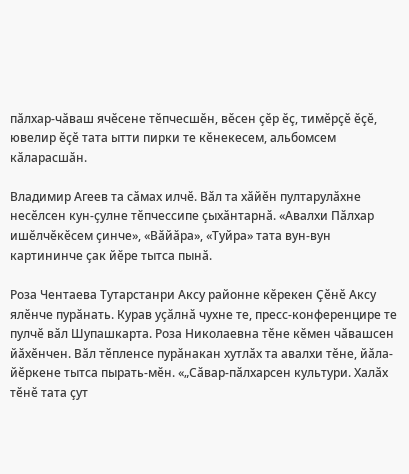пӑлхар-чӑваш ячӗсене тӗпчесшӗн, вӗсен ҫӗр ӗҫ, тимӗрҫӗ ӗҫӗ, ювелир ӗҫӗ тата ытти пирки те кӗнекесем, альбомсем кӑларасшӑн.

Владимир Агеев та сӑмах илчӗ. Вӑл та хӑйӗн пултарулӑхне несӗлсен кун-ҫулне тӗпчессипе ҫыхӑнтарнӑ. «Авалхи Пӑлхар ишӗлчӗкӗсем ҫинче», «Вӑйӑра», «Туйра» тата вун-вун картининче ҫак йӗре тытса пынӑ.

Роза Чентаева Тутарстанри Аксу районне кӗрекен Ҫӗнӗ Аксу ялӗнче пурӑнать. Курав уҫӑлнӑ чухне те, пресс-конференцире те пулчӗ вӑл Шупашкарта. Роза Николаевна тӗне кӗмен чӑвашсен йӑхӗнчен. Вӑл тӗпленсе пурӑнакан хутлӑх та авалхи тӗне, йӑла-йӗркене тытса пырать-мӗн. «„Сӑвар-пӑлхарсен культури. Халӑх тӗнӗ тата ҫут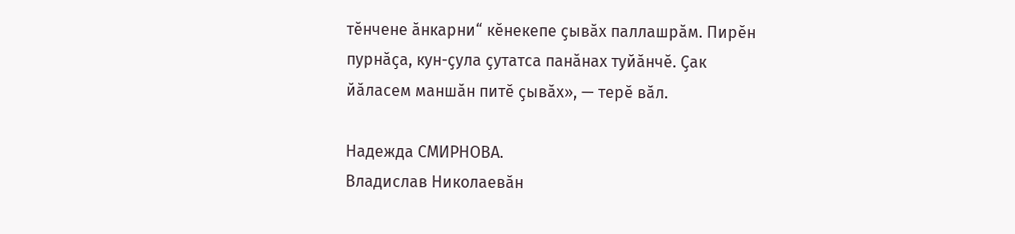тӗнчене ӑнкарни“ кӗнекепе ҫывӑх паллашрӑм. Пирӗн пурнӑҫа, кун-ҫула ҫутатса панӑнах туйӑнчӗ. Ҫак йӑласем маншӑн питӗ ҫывӑх», — терӗ вӑл.

Надежда СМИРНОВА.
Владислав Николаевӑн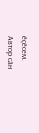ӗҫӗсем.
Автор сӑн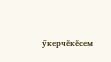ӳкерчӗкӗсем